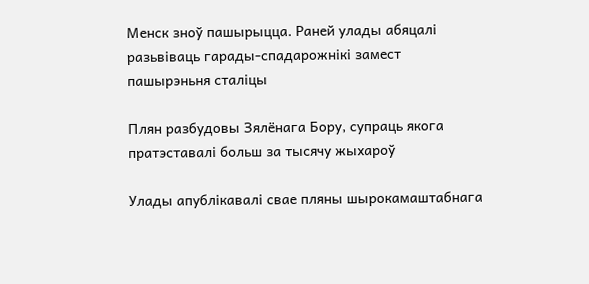Менск зноў пашырыцца. Раней улады абяцалі разьвіваць гарады-спадарожнікі замест пашырэньня сталіцы

Плян разбудовы Зялёнага Бору, супраць якога пратэставалі больш за тысячу жыхароў

Улады апублікавалі свае пляны шырокамаштабнага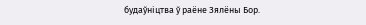будаўніцтва ў раёне Зялёны Бор.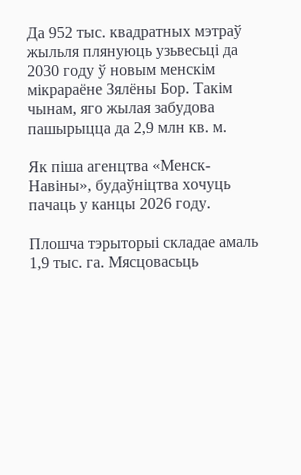Да 952 тыс. квадратных мэтраў жыльля плянуюць узьвесьці да 2030 году ў новым менскім мікрараёне Зялёны Бор. Такім чынам, яго жылая забудова пашырыцца да 2,9 млн кв. м.

Як піша агенцтва «Менск-Навіны», будаўніцтва хочуць пачаць у канцы 2026 году.

Плошча тэрыторыі складае амаль 1,9 тыс. га. Мясцовасьць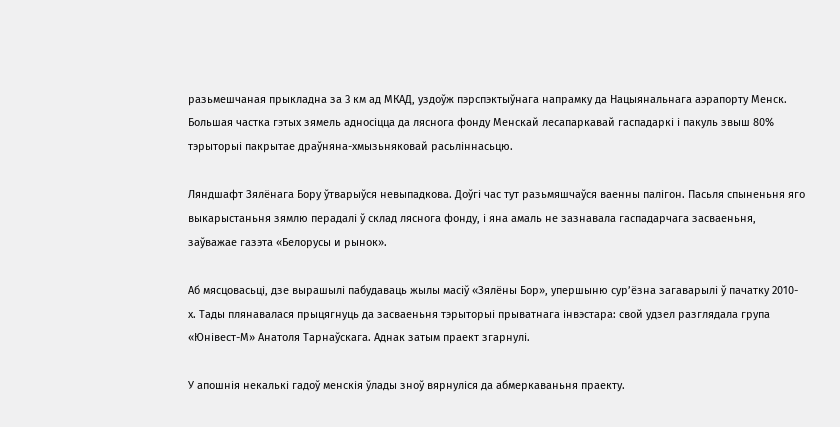разьмешчаная прыкладна за 3 км ад МКАД, уздоўж пэрспэктыўнага напрамку да Нацыянальнага аэрапорту Менск. Большая частка гэтых зямель адносіцца да ляснога фонду Менскай лесапаркавай гаспадаркі і пакуль звыш 80% тэрыторыі пакрытае драўняна-хмызьняковай расьліннасьцю.

Ляндшафт Зялёнага Бору ўтварыўся невыпадкова. Доўгі час тут разьмяшчаўся ваенны палігон. Пасьля спыненьня яго выкарыстаньня зямлю перадалі ў склад ляснога фонду, і яна амаль не зазнавала гаспадарчага засваеньня, заўважае газэта «Белорусы и рынок».

Аб мясцовасьці, дзе вырашылі пабудаваць жылы масіў «Зялёны Бор», упершыню сур’ёзна загаварылі ў пачатку 2010-х. Тады плянавалася прыцягнуць да засваеньня тэрыторыі прыватнага інвэстара: свой удзел разглядала група «Юнівест-М» Анатоля Тарнаўскага. Аднак затым праект згарнулі.

У апошнія некалькі гадоў менскія ўлады зноў вярнуліся да абмеркаваньня праекту.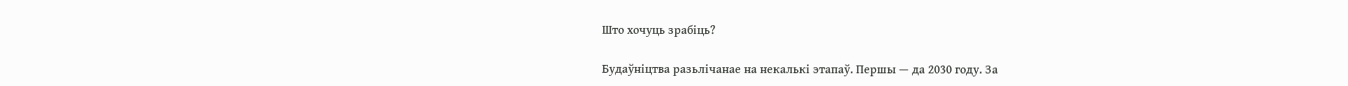Што хочуць зрабіць?

Будаўніцтва разьлічанае на некалькі этапаў. Першы — да 2030 году. За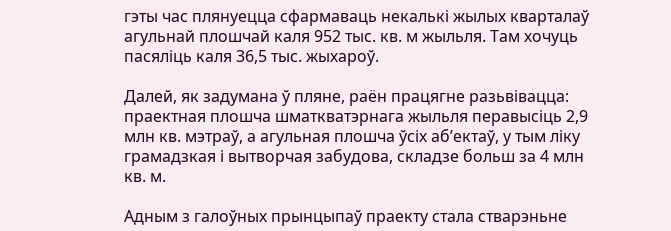гэты час плянуецца сфармаваць некалькі жылых кварталаў агульнай плошчай каля 952 тыс. кв. м жыльля. Там хочуць пасяліць каля 36,5 тыс. жыхароў.

Далей, як задумана ў пляне, раён працягне разьвівацца: праектная плошча шматкватэрнага жыльля перавысіць 2,9 млн кв. мэтраў, а агульная плошча ўсіх аб’ектаў, у тым ліку грамадзкая і вытворчая забудова, складзе больш за 4 млн кв. м.

Адным з галоўных прынцыпаў праекту стала стварэньне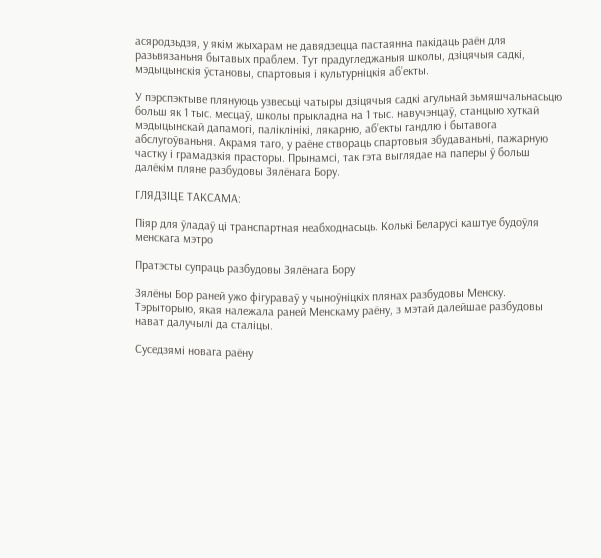асяродзьдзя, у якім жыхарам не давядзецца пастаянна пакідаць раён для разьвязаньня бытавых праблем. Тут прадугледжаныя школы, дзіцячыя садкі, мэдыцынскія ўстановы, спартовыя і культурніцкія аб’екты.

У пэрспэктыве плянуюць узвесьці чатыры дзіцячыя садкі агульнай зьмяшчальнасьцю больш як 1 тыс. месцаў, школы прыкладна на 1 тыс. навучэнцаў, станцыю хуткай мэдыцынскай дапамогі, паліклінікі, лякарню, аб’екты гандлю і бытавога абслугоўваньня. Акрамя таго, у раёне створаць спартовыя збудаваньні, пажарную частку і грамадзкія прасторы. Прынамсі, так гэта выглядае на паперы ў больш далёкім пляне разбудовы Зялёнага Бору.

ГЛЯДЗІЦЕ ТАКСАМА:

Піяр для ўладаў ці транспартная неабходнасьць. Колькі Беларусі каштуе будоўля менскага мэтро

Пратэсты супраць разбудовы Зялёнага Бору

Зялёны Бор раней ужо фігураваў у чыноўніцкіх плянах разбудовы Менску. Тэрыторыю, якая належала раней Менскаму раёну, з мэтай далейшае разбудовы нават далучылі да сталіцы.

Суседзямі новага раёну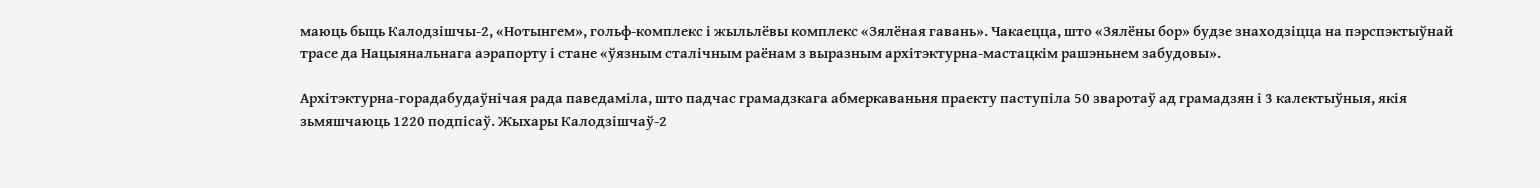маюць быць Калодзішчы-2, «Нотынгем», гольф-комплекс і жыльлёвы комплекс «Зялёная гавань». Чакаецца, што «Зялёны бор» будзе знаходзіцца на пэрспэктыўнай трасе да Нацыянальнага аэрапорту і стане «ўязным сталічным раёнам з выразным архітэктурна-мастацкім рашэньнем забудовы».

Архітэктурна-горадабудаўнічая рада паведаміла, што падчас грамадзкага абмеркаваньня праекту паступіла 50 зваротаў ад грамадзян і 3 калектыўныя, якія зьмяшчаюць 1220 подпісаў. Жыхары Калодзішчаў-2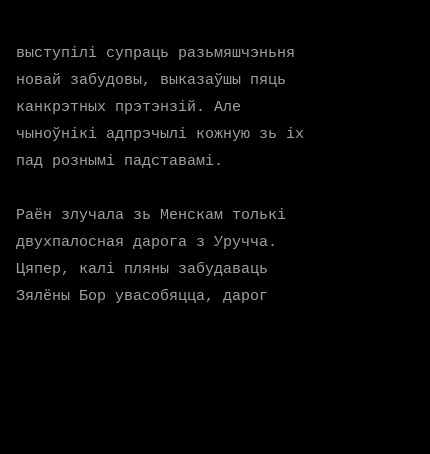выступілі супраць разьмяшчэньня новай забудовы, выказаўшы пяць канкрэтных прэтэнзій. Але чыноўнікі адпрэчылі кожную зь іх пад рознымі падставамі.

Раён злучала зь Менскам толькі двухпалосная дарога з Уручча. Цяпер, калі пляны забудаваць Зялёны Бор увасобяцца, дарог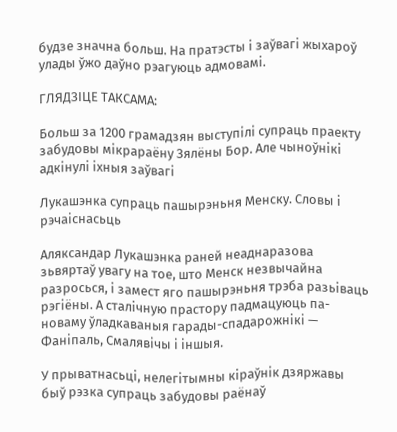будзе значна больш. На пратэсты і заўвагі жыхароў улады ўжо даўно рэагуюць адмовамі.

ГЛЯДЗІЦЕ ТАКСАМА:

Больш за 1200 грамадзян выступілі супраць праекту забудовы мікрараёну Зялёны Бор. Але чыноўнікі адкінулі іхныя заўвагі

Лукашэнка супраць пашырэньня Менску. Словы і рэчаіснасьць

Аляксандар Лукашэнка раней неаднаразова зьвяртаў увагу на тое, што Менск незвычайна разросься, і замест яго пашырэньня трэба разьіваць рэгіёны. А сталічную прастору падмацуюць па-новаму ўладкаваныя гарады-спадарожнікі — Фаніпаль, Смалявічы і іншыя.

У прыватнасьці, нелегітымны кіраўнік дзяржавы быў рэзка супраць забудовы раёнаў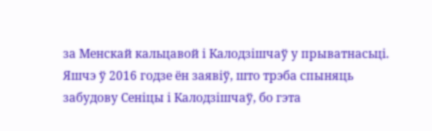за Менскай кальцавой і Калодзішчаў у прыватнасьці. Яшчэ ў 2016 годзе ён заявіў, што трэба спыняць забудову Сеніцы і Калодзішчаў, бо гэта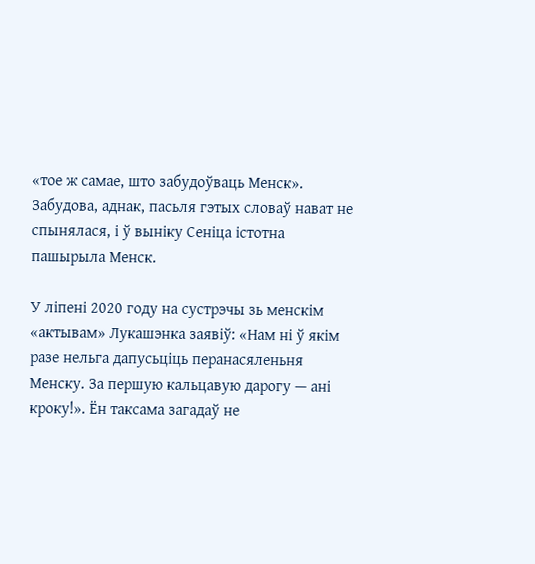«тое ж самае, што забудоўваць Менск». Забудова, аднак, пасьля гэтых словаў нават не спынялася, і ў выніку Сеніца істотна пашырыла Менск.

У ліпені 2020 году на сустрэчы зь менскім «актывам» Лукашэнка заявіў: «Нам ні ў якім разе нельга дапусьціць перанасяленьня Менску. За першую кальцавую дарогу — ані кроку!». Ён таксама загадаў не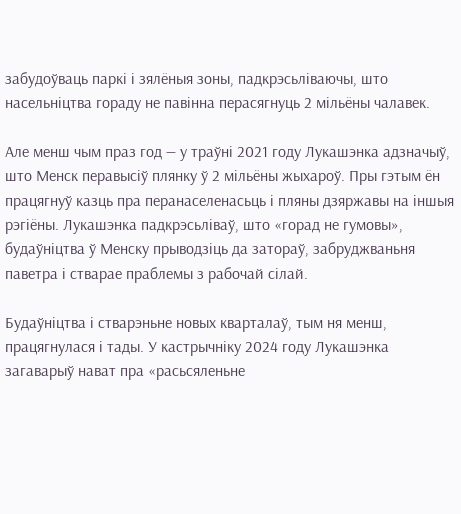забудоўваць паркі і зялёныя зоны, падкрэсьліваючы, што насельніцтва гораду не павінна перасягнуць 2 мільёны чалавек.

Але менш чым праз год — у траўні 2021 году Лукашэнка адзначыў, што Менск перавысіў плянку ў 2 мільёны жыхароў. Пры гэтым ён працягнуў казць пра перанаселенасьць і пляны дзяржавы на іншыя рэгіёны. Лукашэнка падкрэсьліваў, што «горад не гумовы», будаўніцтва ў Менску прыводзіць да затораў, забруджваньня паветра і стварае праблемы з рабочай сілай.

Будаўніцтва і стварэньне новых кварталаў, тым ня менш, працягнулася і тады. У кастрычніку 2024 году Лукашэнка загаварыў нават пра «расьсяленьне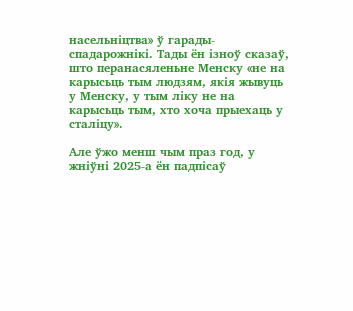насельніцтва» ў гарады-спадарожнікі. Тады ён ізноў сказаў, што перанасяленьне Менску «не на карысьць тым людзям, якія жывуць у Менску, у тым ліку не на карысьць тым, хто хоча прыехаць у сталіцу».

Але ўжо менш чым праз год, у жніўні 2025-а ён падпісаў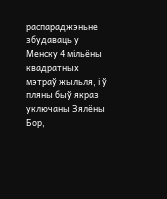распараджэньне збудаваць у Менску 4 мільёны квадратных мэтраў жыльля, і ў пляны быў якраз уключаны Зялёны Бор,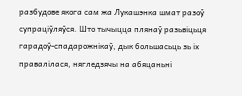разбудове якога сам жа Лукашэнка шмат разоў супраціўляўся. Што тычыцца плянаў разьвіцьця гарадоў-спадарожнікаў, дык большасьць зь іх правалілася, нягледзячы на абяцаньні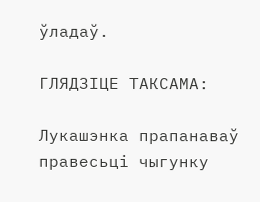ўладаў.

ГЛЯДЗІЦЕ ТАКСАМА:

Лукашэнка прапанаваў правесьці чыгунку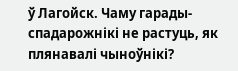ў Лагойск. Чаму гарады-спадарожнікі не растуць, як плянавалі чыноўнікі?